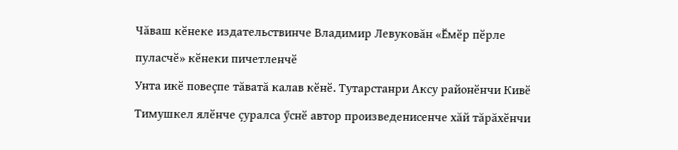Чăваш кӗнеке издательствинче Владимир Левуковăн «Ӗмӗр пӗрле пуласчӗ» кӗнеки пичетленчӗ
Унта икӗ повеçпе тăватă калав кӗнӗ. Тутарстанри Аксу районӗнчи Кивӗ Тимушкел ялӗнче çуралса ӳснӗ автор произведенисенче хăй тăрăхӗнчи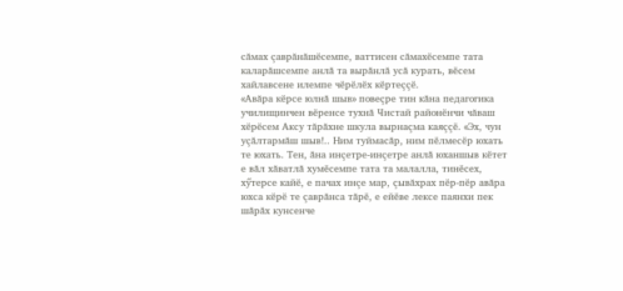сăмах çаврăнăшӗсемпе, ваттисен сăмахӗсемпе тата каларăшсемпе анлă та вырăнлă усă курать, вӗсем хайлавсене илемпе чӗрӗлӗх кӗртеççӗ.
«Авăра кӗрсе юлнă шыв» повеçре тин кăна педагогика училищинчен вӗренсе тухнă Чистай районӗнчи чăваш хӗрӗсем Аксу тăрăхне шкула вырнаçма каяççӗ. «Эх, чун уçăлтармăш шыв!.. Ним туймасăр, ним пӗлмесӗр юхать те юхать. Тен, ăна инçетре-инçетре анлă юханшыв кӗтет е вăл хăватлă хумӗсемпе тата та малалла, тинӗсех, хӳтерсе кайӗ, е пачах инçе мар, çывăхрах пӗр-пӗр авăра юхса кӗрӗ те çаврăнса тăрӗ, е ейӗве лексе паянхи пек шăрăх кунсенче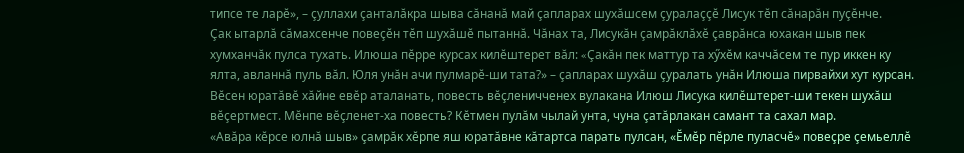типсе те ларӗ», – çуллахи çанталăкра шыва сăнанă май çапларах шухăшсем çуралаççӗ Лисук тӗп сăнарăн пуçӗнче.
Çак ытарлă сăмахсенче повеçӗн тӗп шухăшӗ пытаннă. Чăнах та, Лисукăн çамрăклăхӗ çаврăнса юхакан шыв пек хумханчăк пулса тухать. Илюша пӗрре курсах килӗштерет вăл: «Çакăн пек маттур та хӳхӗм каччăсем те пур иккен ку ялта, авланнă пуль вăл. Юля унăн ачи пулмарӗ-ши тата?» – çапларах шухăш çуралать унăн Илюша пирвайхи хут курсан.
Вӗсен юратăвӗ хăйне евӗр аталанать, повесть вӗçленичченех вулакана Илюш Лисука килӗштерет-ши текен шухăш вӗçертмест. Мӗнпе вӗçленет-ха повесть? Кӗтмен пулăм чылай унта, чуна çатăрлакан самант та сахал мар.
«Авăра кӗрсе юлнă шыв» çамрăк хӗрпе яш юратăвне кăтартса парать пулсан, «Ӗмӗр пӗрле пуласчӗ» повеçре çемьеллӗ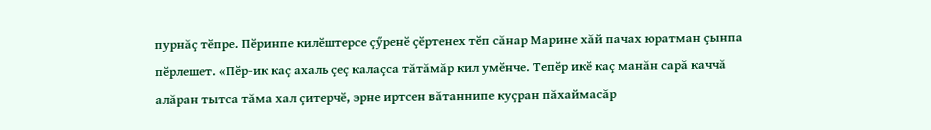пурнăç тӗпре. Пӗринпе килӗштерсе çӳренӗ çӗртенех тӗп сăнар Марине хăй пачах юратман çынпа пӗрлешет. «Пӗр-ик каç ахаль çеç калаçса тăтăмăр кил умӗнче. Тепӗр икӗ каç манăн сарă каччă алăран тытса тăма хал çитерчӗ, эрне иртсен вăтаннипе куçран пăхаймасăр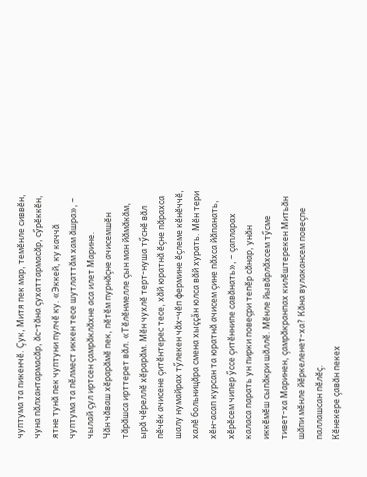чуптума та пикенчӗ. Çук, Митя пек мар, темӗнле сиввӗн, чуна пăлхантармасăр, ăс-тăна çухаттармасăр, сӳрӗккӗн, ятне тунă пек чуптуни пулчӗ ку. «Эккей, ку каччă чуптума та пӗлмест иккен тесе шутлаттăм хам ăшра», – чылай çул иртсен çамрăклăхне аса илет Марине.
Чăн чăваш хӗрарăмӗ пек, пӗтӗм пурнăçне ачисемшӗн тăрăшса ирттерет вăл. «Тӗлӗнмелле çын ман йăмăкăм, ырă чӗреллӗ хӗрарăм. Мӗн чухлӗ терт-нуша тӳснӗ вăл пӗчӗк ачисене çитӗнтерес тесе, хăй юратнă ӗçне пăрахса шалу нумайрах тӳлекен чăх-чӗп фермине ӗçлеме кӗнӗччӗ, халӗ больницăра смена хыççăн юлса вăй хурать. Мӗн тери хӗн-асап курсан та юратнă ачисем çине пăхса йăпанать, хӗрӗсем чипер ӳссе çитӗннипе савăнать», – çапларах каласа парать ун пирки повеçри тепӗр сăнар, унăн иккӗмӗш сыпăкри шăллӗ. Мӗнле йывăрлăхсем тӳсме тивет-ха Маринен, çамрăкранпах килӗштерекен Митьăн шăпи мӗнле йӗркеленет-ха? Кăна вулакансем повеçпе паллашсан пӗлӗç.
Кӗнекере çавăн пекех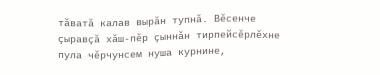тăватă калав вырăн тупнă. Вӗсенче çыравçă хăш-пӗр çыннăн тирпейсӗрлӗхне пула чӗрчунсем нуша курнине,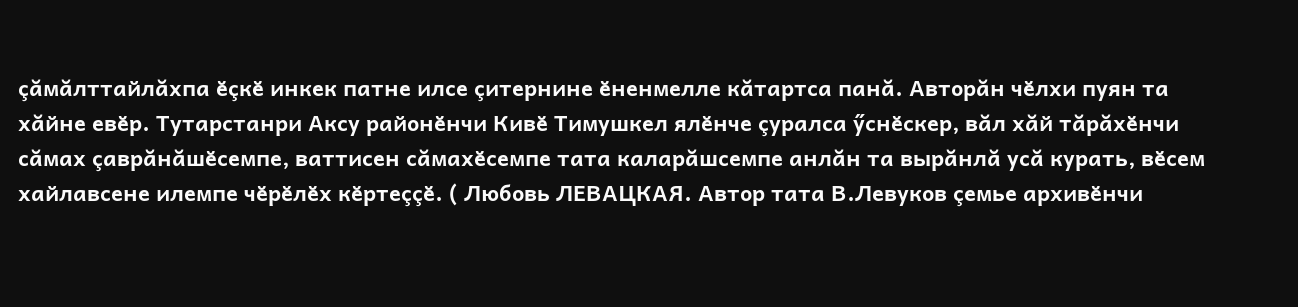çăмăлттайлăхпа ӗçкӗ инкек патне илсе çитернине ӗненмелле кăтартса панă. Авторăн чӗлхи пуян та хăйне евӗр. Тутарстанри Аксу районӗнчи Кивӗ Тимушкел ялӗнче çуралса ӳснӗскер, вăл хăй тăрăхӗнчи сăмах çаврăнăшӗсемпе, ваттисен сăмахӗсемпе тата каларăшсемпе анлăн та вырăнлă усă курать, вӗсем хайлавсене илемпе чӗрӗлӗх кӗртеççӗ. ( Любовь ЛЕВАЦКАЯ. Автор тата В.Левуков çемье архивӗнчи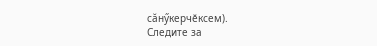сăнӳкерчӗксем).
Следите за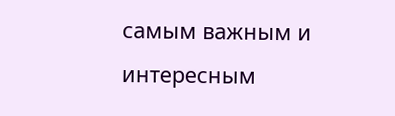самым важным и интересным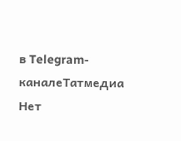в Telegram-каналеТатмедиа
Нет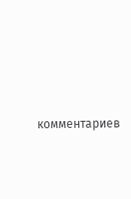комментариев